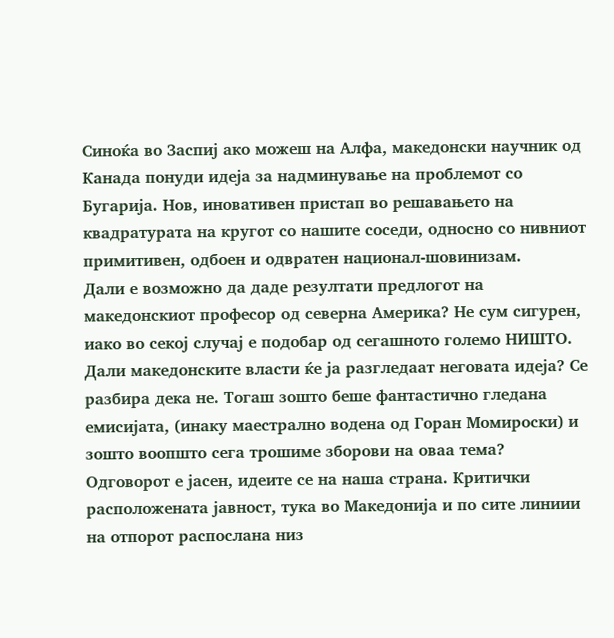Синоќа во Заспиј ако можеш на Алфа, македонски научник од Канада понуди идеја за надминување на проблемот со Бугарија. Нов, иновативен пристап во решавањето на квадратурата на кругот со нашите соседи, односно со нивниот примитивен, одбоен и одвратен национал-шовинизам.
Дали е возможно да даде резултати предлогот на македонскиот професор од северна Америка? Не сум сигурен, иако во секој случај е подобар од сегашното големо НИШТО. Дали македонските власти ќе ја разгледаат неговата идеја? Се разбира дека не. Тогаш зошто беше фантастично гледана емисијата, (инаку маестрално водена од Горан Момироски) и зошто воопшто сега трошиме зборови на оваа тема?
Одговорот е јасен, идеите се на наша страна. Критички расположената јавност, тука во Македонија и по сите линиии на отпорот распослана низ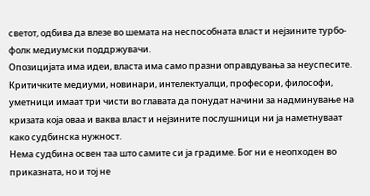светот, одбива да влезе во шемата на неспособната власт и нејзините турбо-фолк медиумски поддржувачи.
Опозицијата има идеи, власта има само празни оправдувања за неуспесите. Критичките медиуми, новинари, интелектуалци, професори, философи, уметници имаат три чисти во главата да понудат начини за надминување на кризата која оваа и ваква власт и нејзините послушници ни ја наметнуваат како судбинска нужност.
Нема судбина освен таа што самите си ја градиме. Бог ни е неопходен во приказната, но и тој не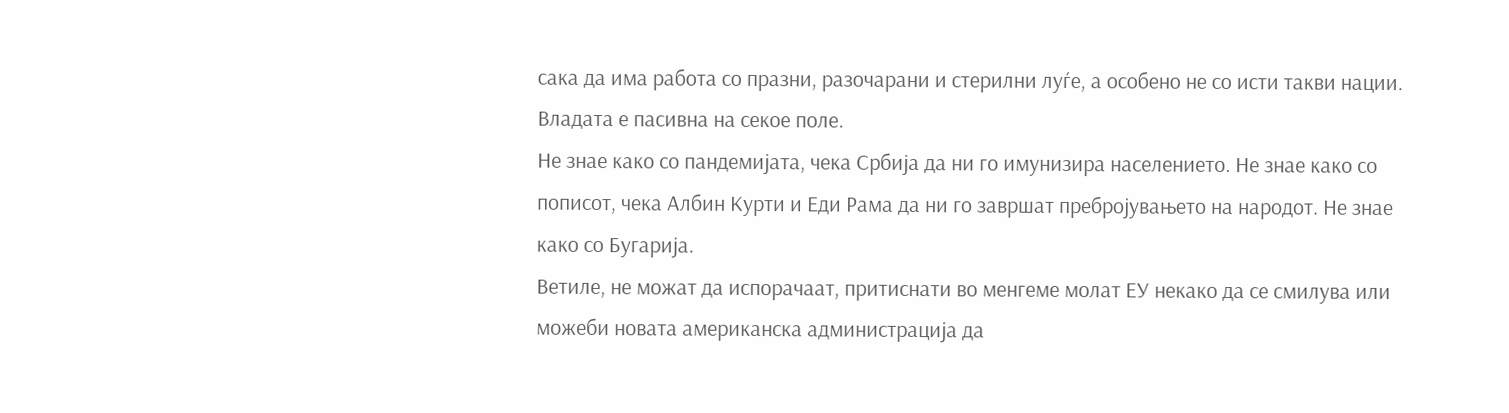сака да има работа со празни, разочарани и стерилни луѓе, а особено не со исти такви нации. Владата е пасивна на секое поле.
Не знае како со пандемијата, чека Србија да ни го имунизира населението. Не знае како со пописот, чека Албин Курти и Еди Рама да ни го завршат пребројувањето на народот. Не знае како со Бугарија.
Ветиле, не можат да испорачаат, притиснати во менгеме молат ЕУ некако да се смилува или можеби новата американска администрација да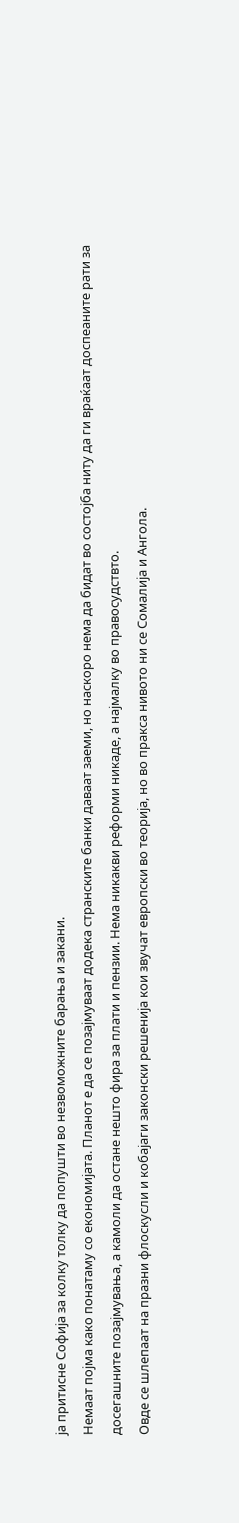ја притисне Софија за колку толку да попушти во незвоможните барања и закани.
Немаат појма како понатаму со економијата. Планот е да се позајмуваат додека странските банки даваат заеми, но наскоро нема да бидат во состојба ниту да ги враќаат доспеаните рати за досегашните позајмувања, а камоли да остане нешто фира за плати и пензии. Нема никакви реформи никаде, а најмалку во правосудствто.
Овде се шлепаат на празни флоскусли и кобајаги законски решенија кои звучат европски во теорија, но во пракса нивото ни се Сомалија и Ангола.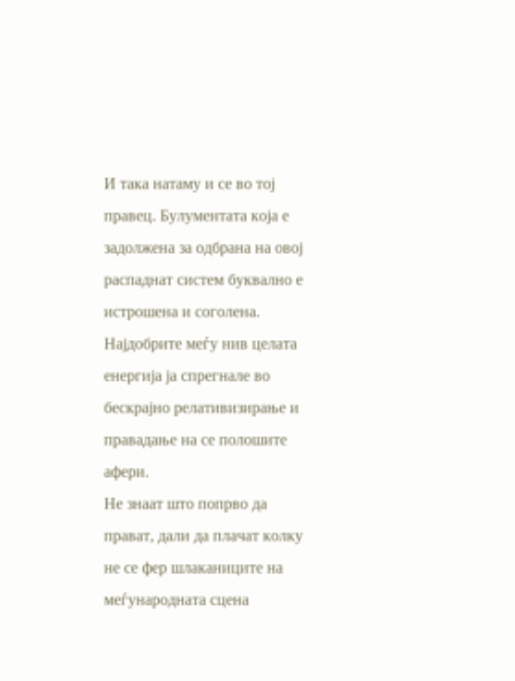И така натаму и се во тој правец. Булументата која е задолжена за одбрана на овој распаднат систем буквално е истрошена и соголена. Најдобрите меѓу нив целата енергија ја спрегнале во бескрајно релативизирање и правадање на се полошите афери.
Не знаат што попрво да прават, дали да плачат колку не се фер шлаканиците на меѓународната сцена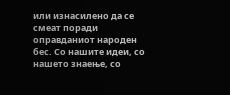или изнасилено да се смеат поради оправданиот народен бес. Со нашите идеи, со нашето знаење, со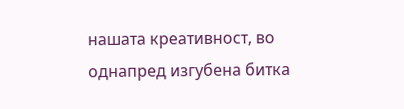нашата креативност, во однапред изгубена битка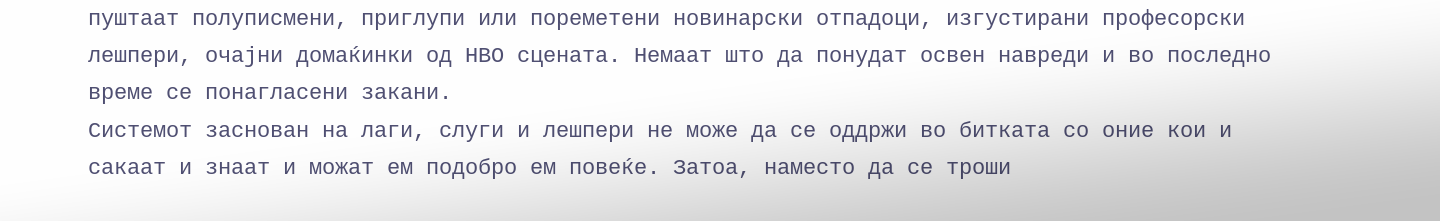пуштаат полуписмени, приглупи или пореметени новинарски отпадоци, изгустирани професорски лешпери, очајни домаќинки од НВО сцената. Немаат што да понудат освен навреди и во последно време се понагласени закани.
Системот заснован на лаги, слуги и лешпери не може да се оддржи во битката со оние кои и сакаат и знаат и можат ем подобро ем повеќе. Затоа, наместо да се троши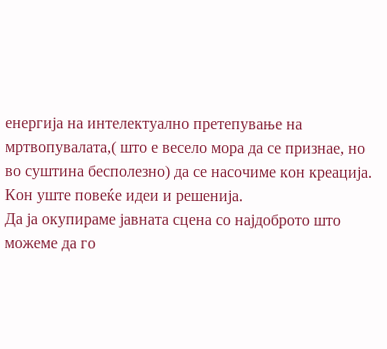енергија на интелектуално претепување на мртвопувалата,( што е весело мора да се признае, но во суштина бесполезно) да се насочиме кон креација. Кон уште повеќе идеи и решенија.
Да ја окупираме јавната сцена со најдоброто што можеме да го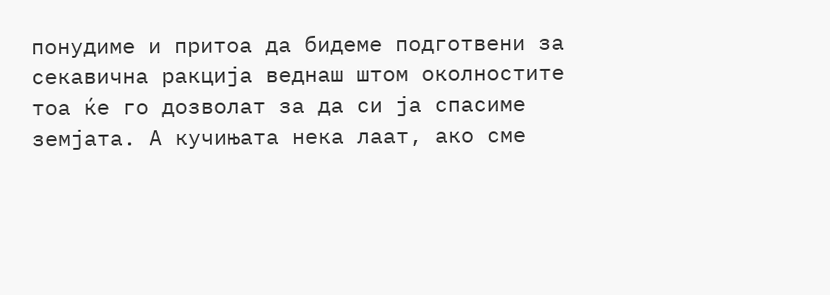понудиме и притоа да бидеме подготвени за секавична ракција веднаш штом околностите тоа ќе го дозволат за да си ја спасиме земјата. А кучињата нека лаат, ако сме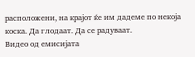расположени, на крајот ќе им дадеме по некоја коска. Да глодаат. Да се радуваат.
Видео од емисијата